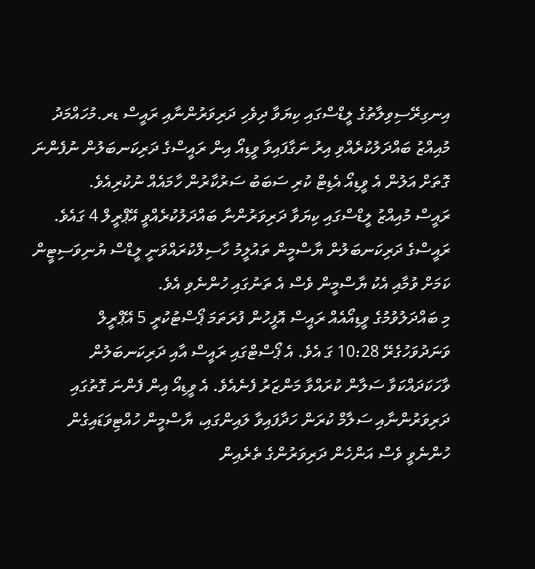އިނގިރޭސިވިލާތުގެ ލީޑްސްގައި ކިޔަވާ ދިވެހި ދަރިވަރުންނާއި ރައީސް ޑރ.މުހައްމަދު މުއިއްޒު ބައްދަލުކުރެއްވި އިރު ނަގާފައިވާ ވީޑިއޯ އިން ރައީސްގެ ދަރިކަނބަލުން ނުފެންނަ ގޮތަށް އަލުން އެ ވީޑިއޯ އެޑިޓް ކުރި ސަބަބު ސަރުކާރުން ހާމައެއް ނުކުރިއެވެ.
ރައީސް މުއިއްޒު ލީޑްސްގައި ކިޔަވާ ދަރިވަރުންނާ ބައްދަލުކުރެއްވީ އޭޕްރީލް 4 ގައެވެ. ރައީސްގެ ދަރިކަނބަލުން ޔާސްމީން ތައުލީމު ހާސިލްކުރައްވަނީ ލީޑްސް ޔުނިވަސިޓީން ކަމަށް ވުމާއި އެކު ޔާސްމީން ވެސް އެ ތަނުގައި ހުންނެވި އެވެ.
މި ބައްދަލުވުމުގެ ވީޑިއޯއެއް ރައީސް އޮފީހުން ފުރަތަމަ ޕޯސްޓުކުރީ 5 އޭޕްރީލް ވަނަދުވަހުގެރޭ 10:28 ގަ އެވެ. އެ ޕޯސްޓްގައި ރައީސް އާއި ދަރިކަނބަލުން ވާހަކަދައްކަވާ ސަލާން ކުރައްވާ މަންޒަރު ފެނެއެވެ. އެ ވީޑިއޯ އިން ފެންނަ ގޮތުގައި ދަރިވަރުންނާއި ސަލާމް ކުރަން ހަދާފައިވާ ލައިންގައި، ޔާސްމީން ހުއްޓިވަޑައިގެން ހުންނެވީ ވެސް އަންހެން ދަރިވަރުންގެ ތެރެއިން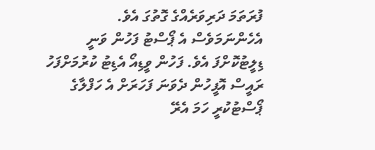ފުރަތަމަ ދަރިވަރެއްގެ ގޮތުގަ އެވެ.
އެހެންނަމަވެސް އެ ޕޯސްޓު ފަހުން ވަނީ ޑިލީޓުކޮށްފަ އެވެ. ފަހުން ވީޑިއޯ އެޑިޓު ކުރުމަށްފަހު ރައީސް އޮފީހުން ދެވަނަ ފަހަރަށް އެ ހަފްލާގެ ޕޯސްޓުކުރީ ހަމަ އެރޭ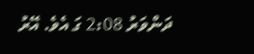ދަންވަރު 2:08 ގަ އެވެ. އޭރު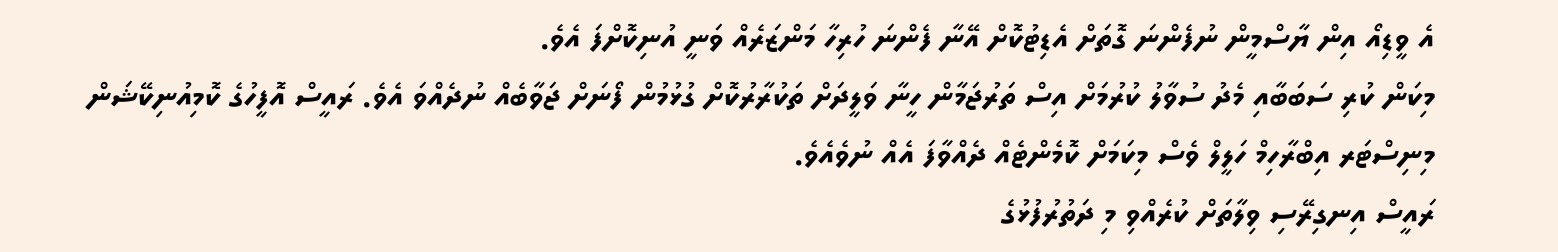އެ ވީޑިއޯ އިން ޔާސްމީން ނުފެންނަ ގޮތަށް އެޑިޓުކޮށް އޭނާ ފެންނަ ހުރިހާ މަންޒަރެއް ވަނީ އުނިކޮށްފަ އެވެ.
މިކަން ކުރި ސަބަބާއި މެދު ސުވާލު ކުރުމަށް އިސް ތަރުޖަމާން ހީނާ ވަލީދަށް ތަކުރާރުކޮށް ގުޅުމުން ފޯނަށް ޖަވާބެއް ނުދެއްވަ އެވެ. ރައީސް އޮފީހުގެ ކޮމިއުނިކޭޝަން މިނިސްޓަރ އިބްރާހިމް ހަލީލް ވެސް މިކަމަށް ކޮމެންޓެއް ދެއްވާފަ އެއް ނުވެއެވެ.
ރައީސް އިނގިރޭސި ވިލާތަށް ކުރެއްވި މި ދަތުރުފުޅުގެ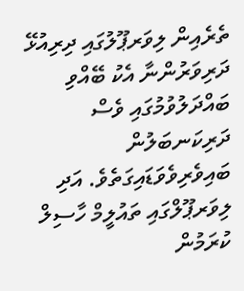ތެރެއިން ލިވަރޕޫލުގައި ދިރިއުޅޭ ދަރިވަރުންނާ އެކު ބޭއްވި ބައްދަލުވުމުގައި ވެސް ދަރިކަނބަލުން ބައިވެރިވެވަޑައިގަތެވެ. އަދި ލިވަރޕޫލްގައި ތައުލީމް ހާސިލް ކުރަމުން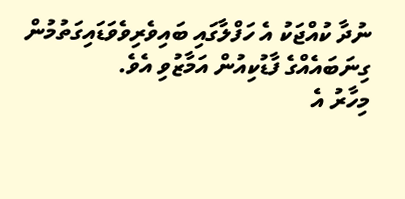ނުދާ ކުއްޖަކު އެ ހަފްލާގައި ބައިވެރިވެވަޑައިގަތުމުން ގިނަބައެއްގެ ފާޑުކިއުން އަމާޒުވި އެވެ.
މިހާރު އެ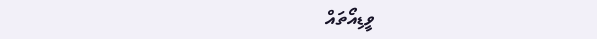ވީޑިއޯތައް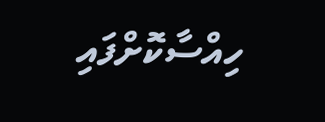ހިއްސާކޮށްފައި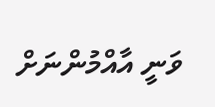ވަނީ އާއްމުންނަށް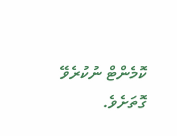ކޮމެންޓް ނުކުރެވޭ ގޮތަށެވެ.